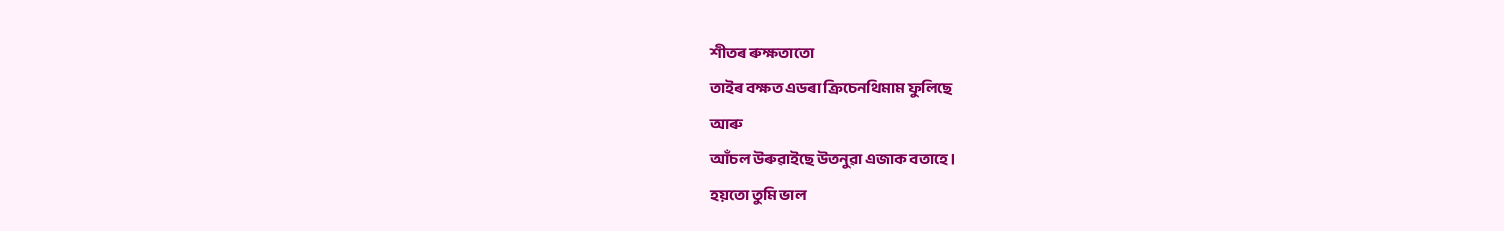শীতৰ ৰুক্ষতাতো
তাইৰ বক্ষত এডৰা ক্ৰিচেনথিমাম ফুলিছে
আৰু
আঁচল উৰুৱাইছে উতনুৱা এজাক বতাহে ।
হয়তো তুমি ভাল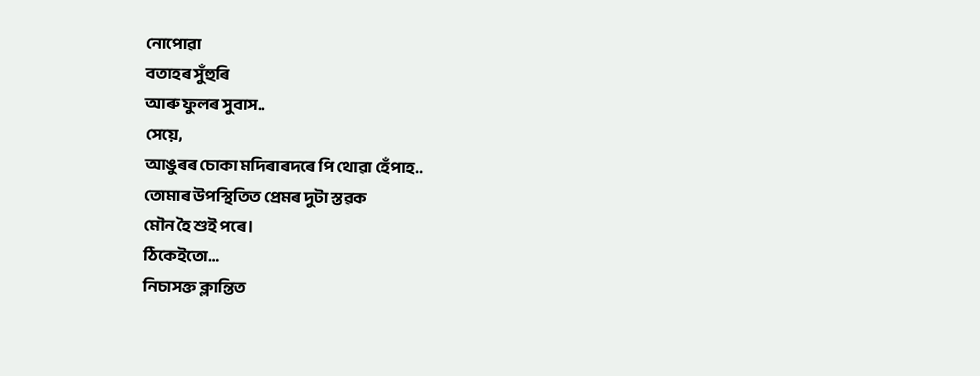নোপোৱা
বতাহৰ সুঁহুৰি
আৰু ফুলৰ সুবাস..
সেয়ে,
আঙুৰৰ চোকা মদিৰাৰদৰে পি থোৱা হেঁপাহ..
তোমাৰ উপস্থিতিত প্ৰেমৰ দুটা স্তৱক
মৌন হৈ শুই পৰে।
ঠিকেইতো…
নিচাসক্ত ক্লান্তিত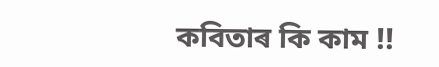কবিতাৰ কি কাম !!